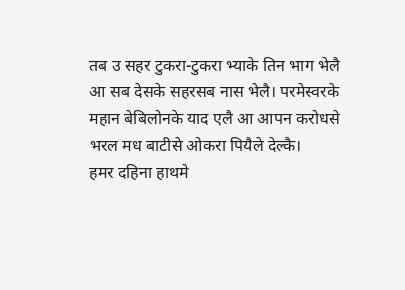तब उ सहर टुकरा-टुकरा भ्याके तिन भाग भेलै आ सब देसके सहरसब नास भेलै। परमेस्वरके महान बेबिलोनके याद एलै आ आपन करोधसे भरल मध बाटीसे ओकरा पियैले देल्कै।
हमर दहिना हाथमे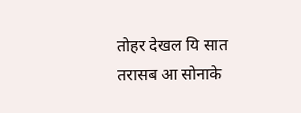तोहर देखल यि सात तरासब आ सोनाके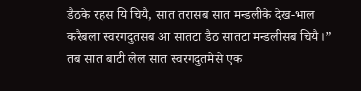डैठके रहस यि चियै, सात तरासब सात मन्डलीके देख-भाल करैबला स्वरगदुतसब आ सातटा डैठ सातटा मन्डलीसब चियै।”
तब सात बाटी लेल सात स्वरगदुतमेसे एक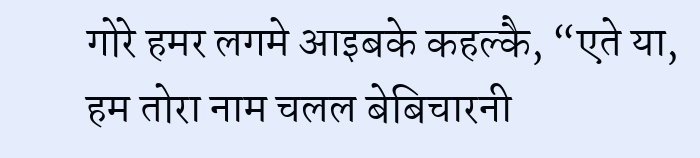गोरे हमर लगमे आइबके कहल्कै, “एते या, हम तोरा नाम चलल बेबिचारनी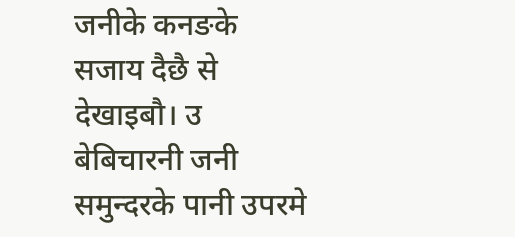जनीके कनङके सजाय दैछै से देखाइबौ। उ बेबिचारनी जनी समुन्दरके पानी उपरमे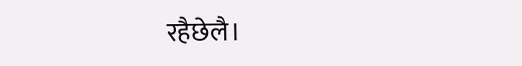रहैछेलै।